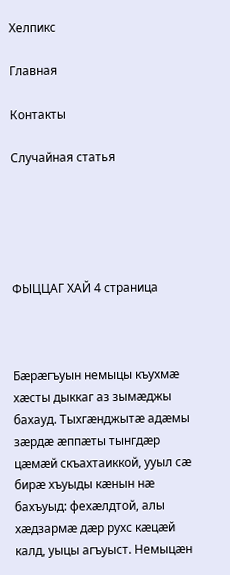Хелпикс

Главная

Контакты

Случайная статья





ФЫЦЦАГ ХАЙ 4 страница



Бæрæгъуын немыцы къухмæ хæсты дыккаг аз зымæджы бахауд. Тыхгæнджытæ адæмы зæрдæ æппæты тынгдæр цæмæй скъахтаиккой, ууыл сæ бирæ хъуыды кæнын нæ бахъуыд: фехæлдтой, алы хæдзармæ дæр рухс кæцæй калд, уыцы агъуыст. Немыцæн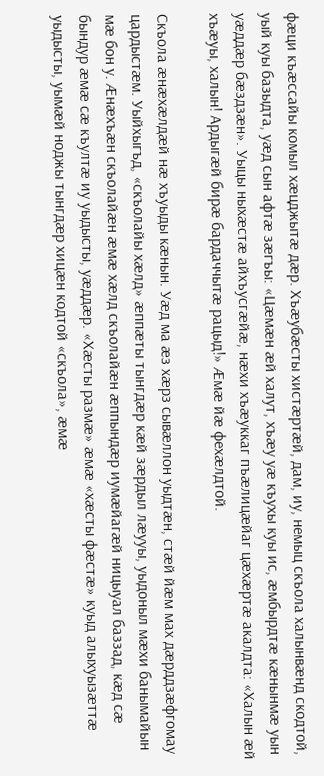фæци къæссайы комыл хæцджытæ дæр. Хъæубæсты хистæртæй, дам, иу, немыц скъола халынвæнд скодтой, уый куы базыдта, уæд сын афтæ зæгъы: «Цæмæн æй халут, хъæу уæ къухы куы ис, æмбырдтæ кæнынмæ уын уæддæр бæздзæн». Уыцы ныхæстæ айхъусгæйæ, нæхи хъæуккаг пъæлицæйаг цæхæртæ акалдта: «Халын æй хъæуы, халын! Ардыгæй бирæ бардаччытæ рацыд!» Æмæ йæ фехæлдтой.

Скъола æнæхæлдæй нæ хъуыды кæнын. Уæд ма æз хæрз сывæллон уыдтæн, стæй йæм мах дæрддзæфгомау цардыстæм. Уыйхыгъд, «скъолайы хæлд» æппæты тынгдæр кæй зæрдыл лæууы, уыдоныл мæхи банымайын мæ бон у. Æнæхъæн скъолайæн æмæ хæлд скъолайæн æппындæр иумæйагæй ницыуал баззад, кæд сæ бындур æмæ сæ къултæ иу уыдысты, уæддæр. «Хæсты размæ» æмæ «хæсты фæстæ» куыд алыхуызæттæ уыдысты, уымæй ноджы тынгдæр хицæн кодтой «скъола», æмæ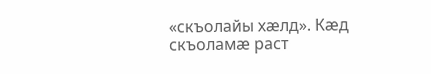«скъолайы хæлд». Кæд скъоламæ раст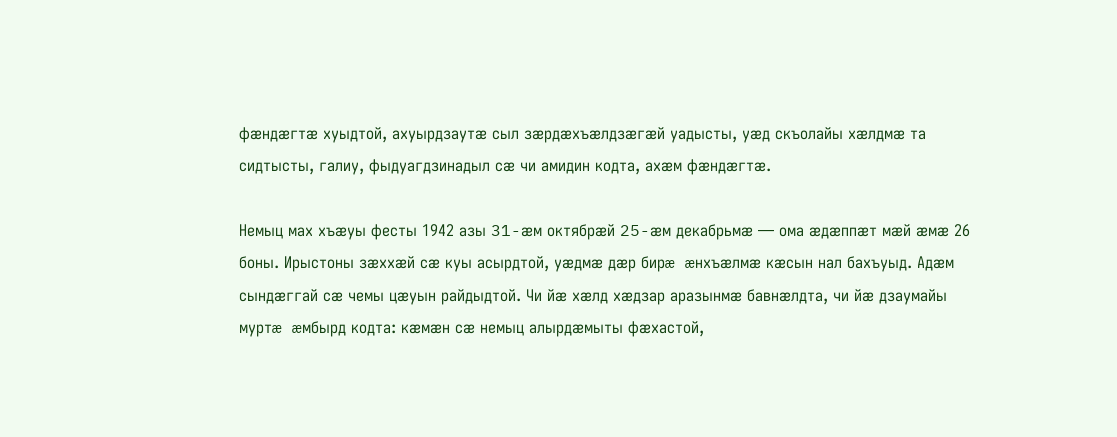фæндæгтæ хуыдтой, ахуырдзаутæ сыл зæрдæхъæлдзæгæй уадысты, уæд скъолайы хæлдмæ та сидтысты, галиу, фыдуагдзинадыл сæ чи амидин кодта, ахæм фæндæгтæ.

Немыц мах хъæуы фесты 1942 азы 31-æм октябрæй 25-æм декабрьмæ — ома æдæппæт мæй æмæ 26 боны. Ирыстоны зæххæй сæ куы асырдтой, уæдмæ дæр бирæ æнхъæлмæ кæсын нал бахъуыд. Адæм сындæггай сæ чемы цæуын райдыдтой. Чи йæ хæлд хæдзар аразынмæ бавнæлдта, чи йæ дзаумайы муртæ æмбырд кодта: кæмæн сæ немыц алырдæмыты фæхастой,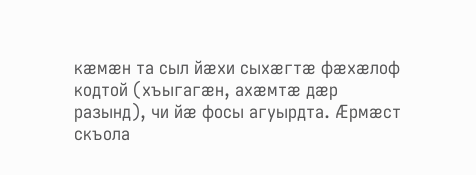кæмæн та сыл йæхи сыхæгтæ фæхæлоф кодтой (хъыгагæн, ахæмтæ дæр разынд), чи йæ фосы агуырдта. Æрмæст скъола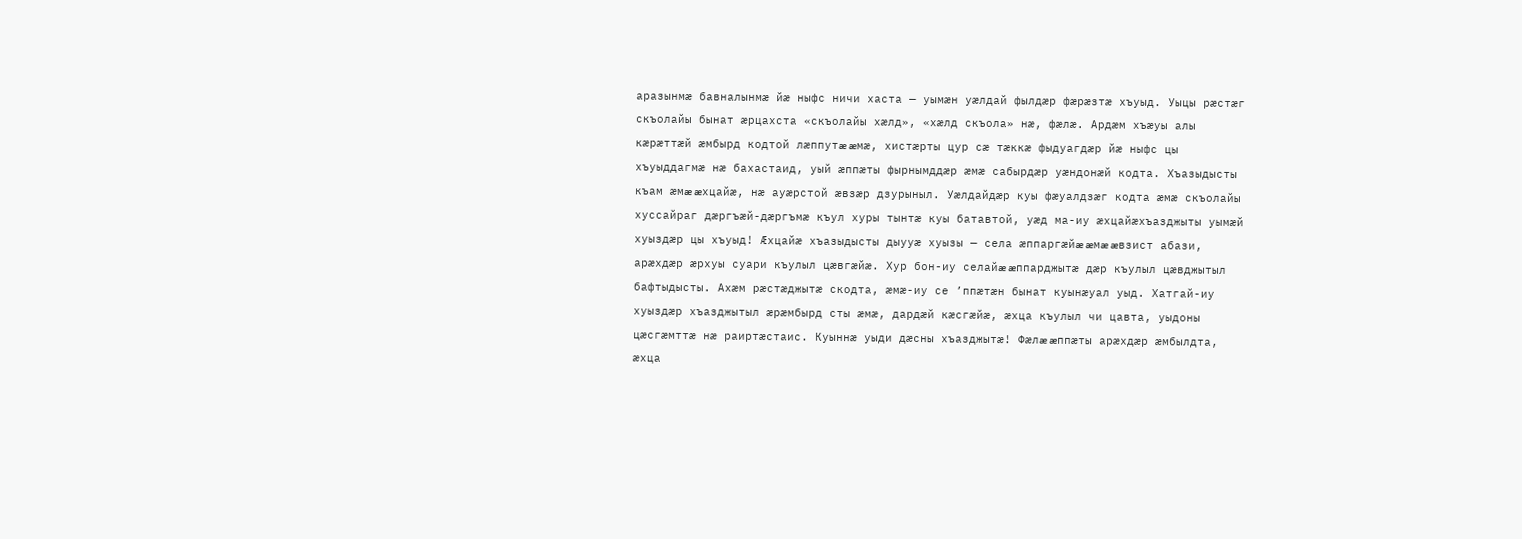аразынмæ бавналынмæ йæ ныфс ничи хаста — уымæн уæлдай фылдæр фæрæзтæ хъуыд. Уыцы рæстæг скъолайы бынат æрцахста «скъолайы хæлд», «хæлд скъола» нæ, фæлæ. Ардæм хъæуы алы кæрæттæй æмбырд кодтой лæппутæ æмæ, хистæрты цур сæ тæккæ фыдуагдæр йæ ныфс цы хъуыддагмæ нæ бахастаид, уый æппæты фырнымддæр æмæ сабырдæр уæндонæй кодта. Хъазыдысты къам æмæ æхцайæ, нæ ауæрстой æвзæр дзурыныл. Уæлдайдæр куы фæуалдзæг кодта æмæ скъолайы хуссайраг дæргъæй-дæргъмæ къул хуры тынтæ куы батавтой, уæд ма-иу æхцайæхъазджыты уымæй хуыздæр цы хъуыд! Æхцайæ хъазыдысты дыууæ хуызы — села æппаргæйæ æмæ æвзист абази, арæхдæр æрхуы суари къулыл цæвгæйæ. Хур бон-иу селайæ æппарджытæ дæр къулыл цæвджытыл бафтыдысты. Ахæм рæстæджытæ скодта, æмæ-иу се ’ппæтæн бынат куынæуал уыд. Хатгай-иу хуыздæр хъазджытыл æрæмбырд сты æмæ, дардæй кæсгæйæ, æхца къулыл чи цавта, уыдоны цæсгæмттæ нæ раиртæстаис. Куыннæ уыди дæсны хъазджытæ! Фæлæ æппæты арæхдæр æмбылдта, æхца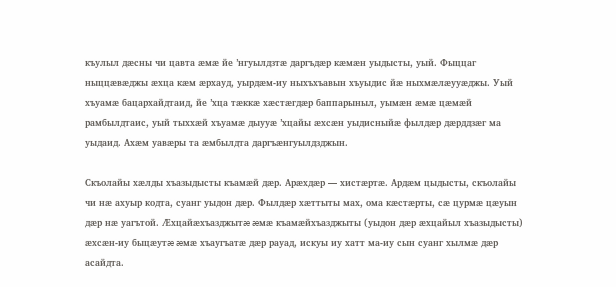къулыл дæсны чи цавта æмæ йе ’нгуылдзтæ даргъдæр кæмæн уыдысты, уый. Фыццаг ныццæвæджы æхца кæм æрхауд, уырдæм-иу ныхъхъавын хъуыдис йæ ныхмæлæууæджы. Уый хъуамæ бацархайдтаид, йе ’хца тæккæ хæстæгдæр баппарыныл, уымæн æмæ цæмæй рамбылдтаис, уый тыххæй хъуамæ дыууæ ’хцайы æхсæн уыдисныйæ фылдæр дæрддзæг ма уыдаид. Ахæм уавæры та æмбылдта даргъæнгуылдзджын.

Скъолайы хæлды хъазыдысты къамæй дæр. Арæхдæр — хистæртæ. Ардæм цыдысты, скъолайы чи нæ ахуыр кодта, суанг уыдон дæр. Фылдæр хæттыты мах, ома кæстæрты, сæ цурмæ цæуын дæр нæ уагътой. Æхцайæхъазджытæ æмæ къамæйхъазджыты (уыдон дæр æхцайыл хъазыдысты) æхсæн-иу быцæутæ æмæ хъаугъатæ дæр рауад, искуы иу хатт ма-иу сын суанг хылмæ дæр асайдта.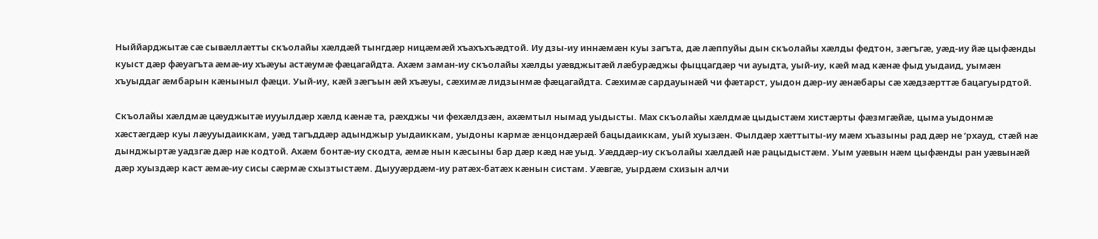Ныййарджытæ сæ сывæллæтты скъолайы хæлдæй тынгдæр ницæмæй хъахъхъæдтой. Иу дзы-иу иннæмæн куы загъта, дæ лæппуйы дын скъолайы хæлды федтон, зæгъгæ, уæд-иу йæ цыфæнды куыст дæр фæуагъта æмæ-иу хъæуы астæумæ фæцагайдта. Ахæм заман-иу скъолайы хæлды уæвджытæй лæбурæджы фыццагдæр чи ауыдта, уый-иу, кæй мад кæнæ фыд уыдаид, уымæн хъуыддаг æмбарын кæныныл фæци. Уый-иу, кæй зæгъын æй хъæуы, сæхимæ лидзынмæ фæцагайдта. Сæхимæ сардауынæй чи фæтарст, уыдон дæр-иу æнæбары сæ хæдзæрттæ бацагуырдтой.

Скъолайы хæлдмæ цæуджытæ иууылдæр хæлд кæнæ та, рæхджы чи фехæлдзæн, ахæмтыл нымад уыдысты. Мах скъолайы хæлдмæ цыдыстæм хистæрты фæзмгæйæ, цыма уыдонмæ хæстæгдæр куы лæууыдаиккам, уæд тагъддæр адынджыр уыдаиккам, уыдоны кармæ æнцондæрæй бацыдаиккам, уый хуызæн. Фылдæр хæттыты-иу мæм хъазыны рад дæр не ’рхауд, стæй нæ дынджыртæ уадзгæ дæр нæ кодтой. Ахæм бонтæ-иу скодта, æмæ нын кæсыны бар дæр кæд нæ уыд. Уæддæр-иу скъолайы хæлдæй нæ рацыдыстæм. Уым уæвын нæм цыфæнды ран уæвынæй дæр хуыздæр каст æмæ-иу сисы сæрмæ схызтыстæм. Дыууæрдæм-иу ратæх-батæх кæнын систам. Уæвгæ, уырдæм схизын алчи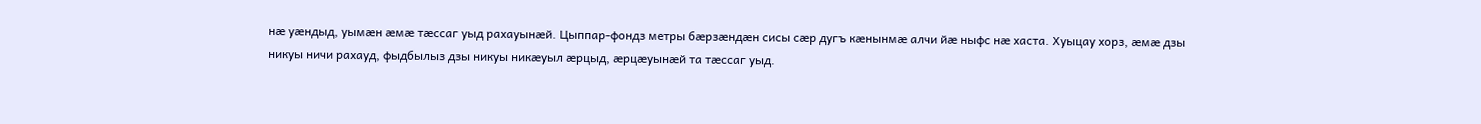нæ уæндыд, уымæн æмæ тæссаг уыд рахауынæй. Цыппар-фондз метры бæрзæндæн сисы сæр дугъ кæнынмæ алчи йæ ныфс нæ хаста. Хуыцау хорз, æмæ дзы никуы ничи рахауд, фыдбылыз дзы никуы никæуыл æрцыд, æрцæуынæй та тæссаг уыд.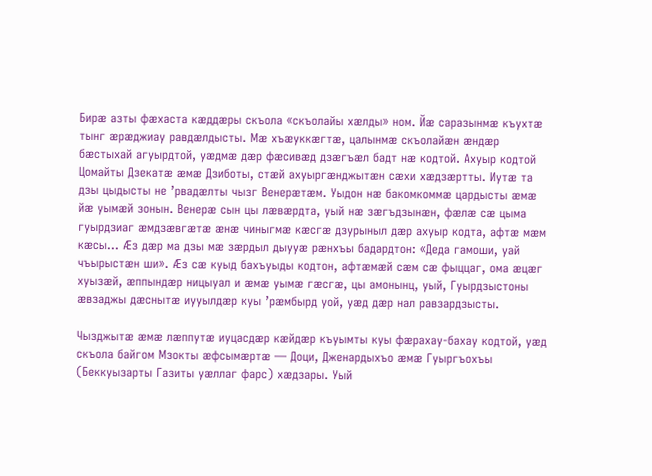Бирæ азты фæхаста кæддæры скъола «скъолайы хæлды» ном. Йæ саразынмæ къухтæ тынг æрæджиау равдæлдысты. Мæ хъæуккæгтæ, цалынмæ скъолайæн æндæр бæстыхай агуырдтой, уæдмæ дæр фæсивæд дзæгъæл бадт нæ кодтой. Ахуыр кодтой Цомайты Дзекатæ æмæ Дзиботы, стæй ахуыргæнджытæн сæхи хæдзæртты. Иутæ та дзы цыдысты не ’рвадæлты чызг Венерæтæм. Уыдон нæ бакомкоммæ цардысты æмæ йæ уымæй зонын. Венерæ сын цы лæвæрдта, уый нæ зæгъдзынæн, фæлæ сæ цыма гуырдзиаг æмдзæвгæтæ æнæ чиныгмæ кæсгæ дзурыныл дæр ахуыр кодта, афтæ мæм кæсы... Æз дæр ма дзы мæ зæрдыл дыууæ рæнхъы бадардтон: «Деда гамоши, уай чъырыстæн ши». Æз сæ куыд бахъуыды кодтон, афтæмæй сæм сæ фыццаг, ома æцæг хуызæй, æппындæр ницыуал и æмæ уымæ гæсгæ, цы амонынц, уый, Гуырдзыстоны æвзаджы дæснытæ иууылдæр куы ’рæмбырд уой, уæд дæр нал равзардзысты.

Чызджытæ æмæ лæппутæ иуцасдæр кæйдæр къуымты куы фæрахау-бахау кодтой, уæд скъола байгом Мзокты æфсымæртæ — Доци, Дженардыхъо æмæ Гуыргъохъы (Беккуызарты Газиты уæллаг фарс) хæдзары. Уый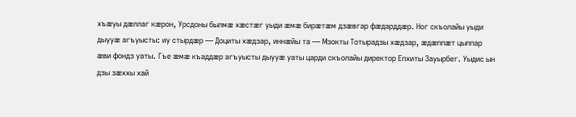хъæуы дæллаг кæрон, Урсдоны былмæ хæстæг уыди æмæ бирæтæм дзæвгар фæдарддæр. Ног скъолайы уыди дыууæ агъуысты: иу стырдæр — Доциты хæдзар, иннæйы та — Мзокты Тотырадзы хæдзар, æдæппæт цыппар æви фондз уаты. Гъе æмæ къаддæр агъуысты дыууæ уаты царди скъолайы директор Епхиты Зауырбег. Уыдис ын дзы зæххы хай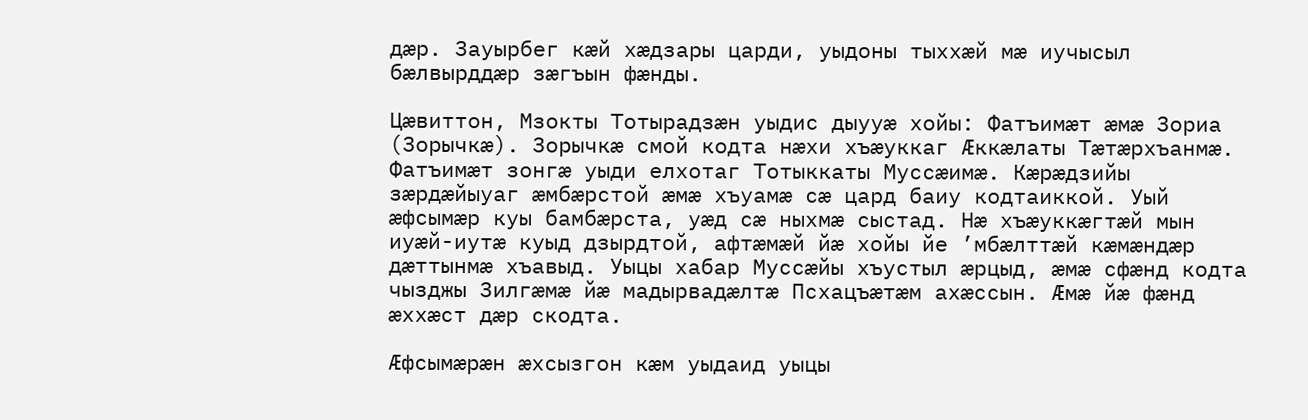дæр. Зауырбег кæй хæдзары царди, уыдоны тыххæй мæ иучысыл бæлвырддæр зæгъын фæнды.

Цæвиттон, Мзокты Тотырадзæн уыдис дыууæ хойы: Фатъимæт æмæ Зориа (Зорычкæ). Зорычкæ смой кодта нæхи хъæуккаг Æккæлаты Тæтæрхъанмæ. Фатъимæт зонгæ уыди елхотаг Тотыккаты Муссæимæ. Кæрæдзийы зæрдæйыуаг æмбæрстой æмæ хъуамæ сæ цард баиу кодтаиккой. Уый æфсымæр куы бамбæрста, уæд сæ ныхмæ сыстад. Нæ хъæуккæгтæй мын иуæй-иутæ куыд дзырдтой, афтæмæй йæ хойы йе ’мбæлттæй кæмæндæр дæттынмæ хъавыд. Уыцы хабар Муссæйы хъустыл æрцыд, æмæ сфæнд кодта чызджы Зилгæмæ йæ мадырвадæлтæ Псхацъæтæм ахæссын. Æмæ йæ фæнд æххæст дæр скодта.

Æфсымæрæн æхсызгон кæм уыдаид уыцы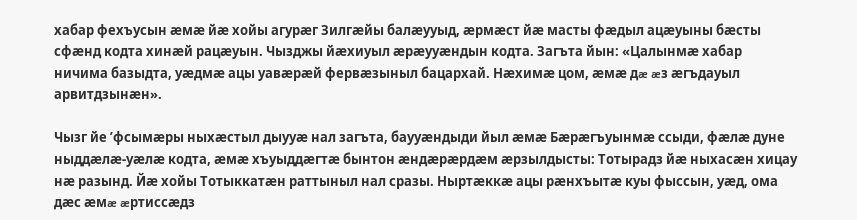хабар фехъусын æмæ йæ хойы агурæг Зилгæйы балæууыд, æрмæст йæ масты фæдыл ацæуыны бæсты сфæнд кодта хинæй рацæуын. Чызджы йæхиуыл æрæууæндын кодта. Загъта йын: «Цалынмæ хабар ничима базыдта, уæдмæ ацы уавæрæй фервæзыныл бацархай. Нæхимæ цом, æмæ дæ æз æгъдауыл арвитдзынæн».

Чызг йе ’фсымæры ныхæстыл дыууæ нал загъта, баууæндыди йыл æмæ Бæрæгъуынмæ ссыди, фæлæ дуне ныддæлæ-уæлæ кодта, æмæ хъуыддæгтæ бынтон æндæрæрдæм æрзылдысты: Тотырадз йæ ныхасæн хицау нæ разынд. Йæ хойы Тотыккатæн раттыныл нал сразы. Ныртæккæ ацы рæнхъытæ куы фыссын, уæд, ома дæс æмæ æртиссæдз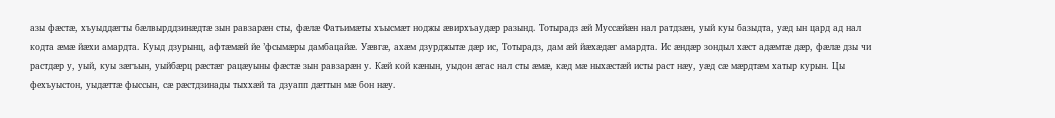азы фæстæ, хъуыддæгты бæлвырддзинæдтæ зын равзарæн сты, фæлæ Фатъимæты хъысмæт ноджы æвирхъаудæр разынд. Тотырадз æй Муссæйæн нал ратдзæн, уый куы базыдта, уæд ын цард ад нал кодта æмæ йæхи амардта. Куыд дзурынц, афтæмæй йе ’фсымæры дамбацайæ. Уæвгæ, ахæм дзурджытæ дæр ис, Тотырадз, дам æй йæхæдæг амардта. Ис æндæр зондыл хæст адæмтæ дæр, фæлæ дзы чи растдæр у, уый, куы зæгъын, уыйбæрц рæстæг рацæуыны фæстæ зын равзарæн у. Кæй кой кæнын, уыдон æгас нал сты æмæ, кæд мæ ныхæстæй исты раст нæу, уæд сæ мæрдтæм хатыр курын. Цы фехъуыстон, уыдæттæ фыссын, сæ рæстдзинады тыххæй та дзуапп дæттын мæ бон нæу.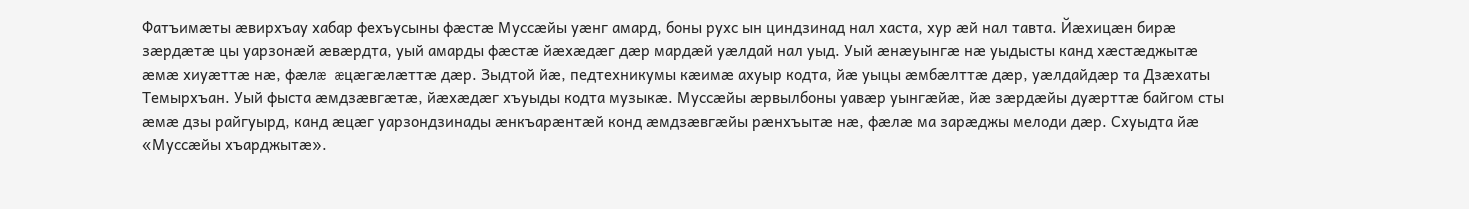Фатъимæты æвирхъау хабар фехъусыны фæстæ Муссæйы уæнг амард, боны рухс ын циндзинад нал хаста, хур æй нал тавта. Йæхицæн бирæ зæрдæтæ цы уарзонæй æвæрдта, уый амарды фæстæ йæхæдæг дæр мардæй уæлдай нал уыд. Уый æнæуынгæ нæ уыдысты канд хæстæджытæ æмæ хиуæттæ нæ, фæлæ æцæгæлæттæ дæр. Зыдтой йæ, педтехникумы кæимæ ахуыр кодта, йæ уыцы æмбæлттæ дæр, уæлдайдæр та Дзæхаты Темырхъан. Уый фыста æмдзæвгæтæ, йæхæдæг хъуыды кодта музыкæ. Муссæйы æрвылбоны уавæр уынгæйæ, йæ зæрдæйы дуæрттæ байгом сты æмæ дзы райгуырд, канд æцæг уарзондзинады æнкъарæнтæй конд æмдзæвгæйы рæнхъытæ нæ, фæлæ ма зарæджы мелоди дæр. Схуыдта йæ «Муссæйы хъарджытæ».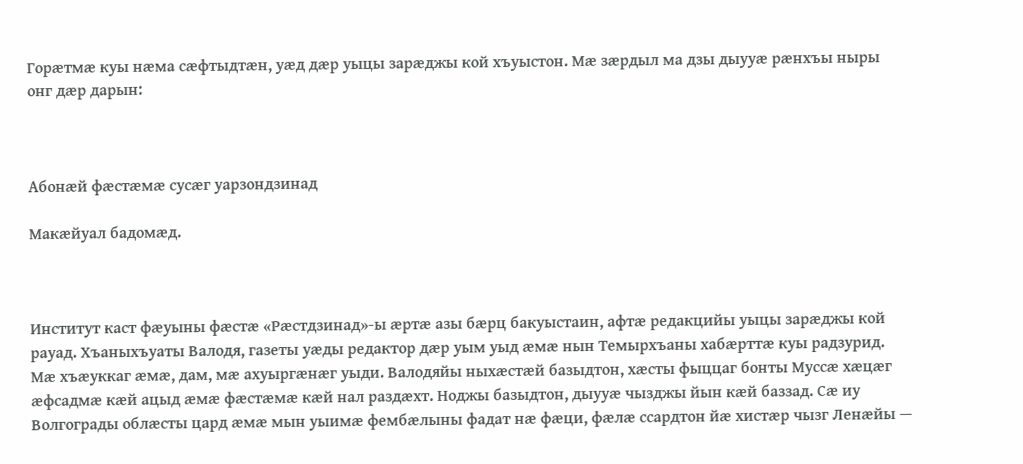Горæтмæ куы нæма сæфтыдтæн, уæд дæр уыцы зарæджы кой хъуыстон. Мæ зæрдыл ма дзы дыууæ рæнхъы ныры онг дæр дарын:



Абонæй фæстæмæ сусæг уарзондзинад

Макæйуал бадомæд.



Институт каст фæуыны фæстæ «Рæстдзинад»-ы æртæ азы бæрц бакуыстаин, афтæ редакцийы уыцы зарæджы кой рауад. Хъаныхъуаты Валодя, газеты уæды редактор дæр уым уыд æмæ нын Темырхъаны хабæрттæ куы радзурид. Мæ хъæуккаг æмæ, дам, мæ ахуыргæнæг уыди. Валодяйы ныхæстæй базыдтон, хæсты фыццаг бонты Муссæ хæцæг æфсадмæ кæй ацыд æмæ фæстæмæ кæй нал раздæхт. Ноджы базыдтон, дыууæ чызджы йын кæй баззад. Сæ иу Волгограды облæсты цард æмæ мын уыимæ фембæлыны фадат нæ фæци, фæлæ ссардтон йæ хистæр чызг Ленæйы —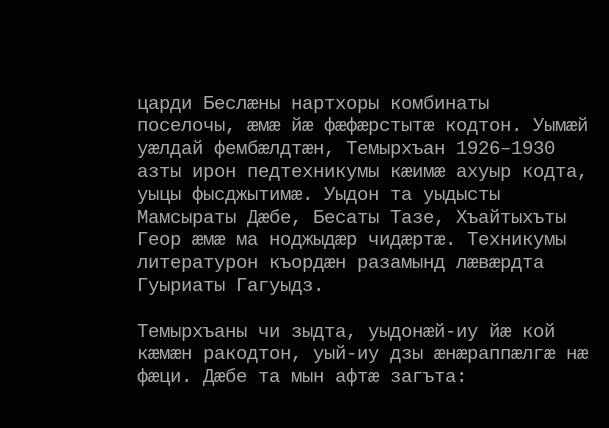царди Беслæны нартхоры комбинаты поселочы, æмæ йæ фæфæрстытæ кодтон. Уымæй уæлдай фембæлдтæн, Темырхъан 1926–1930 азты ирон педтехникумы кæимæ ахуыр кодта, уыцы фысджытимæ. Уыдон та уыдысты Мамсыраты Дæбе, Бесаты Тазе, Хъайтыхъты Геор æмæ ма ноджыдæр чидæртæ. Техникумы литературон къордæн разамынд лæвæрдта Гуыриаты Гагуыдз.

Темырхъаны чи зыдта, уыдонæй-иу йæ кой кæмæн ракодтон, уый-иу дзы æнæраппæлгæ нæ фæци. Дæбе та мын афтæ загъта: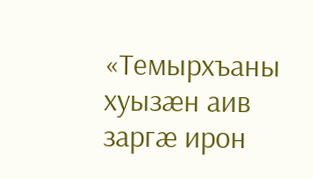«Темырхъаны хуызæн аив заргæ ирон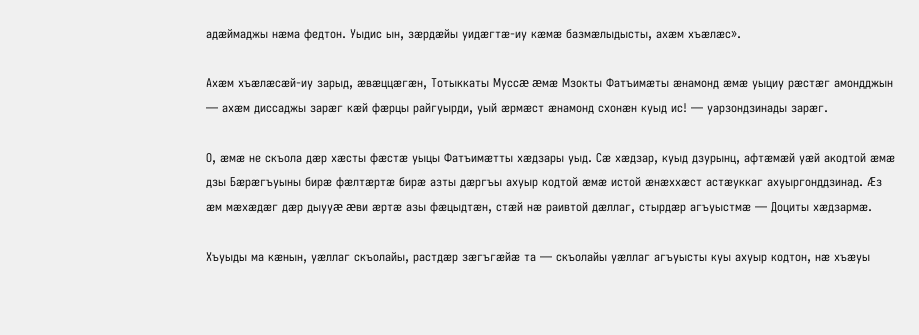адæймаджы нæма федтон. Уыдис ын, зæрдæйы уидæгтæ-иу кæмæ базмæлыдысты, ахæм хъæлæс».

Ахæм хъæлæсæй-иу зарыд, æвæццæгæн, Тотыккаты Муссæ æмæ Мзокты Фатъимæты æнамонд æмæ уыциу рæстæг амондджын — ахæм диссаджы зарæг кæй фæрцы райгуырди, уый æрмæст æнамонд схонæн куыд ис! — уарзондзинады зарæг.

О, æмæ не скъола дæр хæсты фæстæ уыцы Фатъимæтты хæдзары уыд. Сæ хæдзар, куыд дзурынц, афтæмæй уæй акодтой æмæ дзы Бæрæгъуыны бирæ фæлтæртæ бирæ азты дæргъы ахуыр кодтой æмæ истой æнæххæст астæуккаг ахуыргонддзинад. Æз æм мæхæдæг дæр дыууæ æви æртæ азы фæцыдтæн, стæй нæ раивтой дæллаг, стырдæр агъуыстмæ — Доциты хæдзармæ.

Хъуыды ма кæнын, уæллаг скъолайы, растдæр зæгъгæйæ та — скъолайы уæллаг агъуысты куы ахуыр кодтон, нæ хъæуы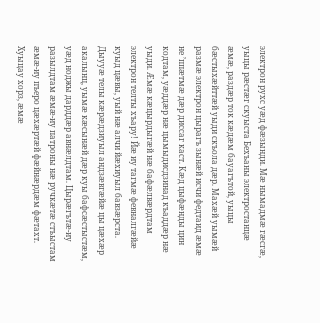электрон рухс уæд фæзынди. Мæ нымадмæ гæсгæ, уыцы рæстæг скуыста Бехъаны электростанцæ æмæ, раздæр ток кæдæм бауагътой, уыцы бæстыхæйттæй уыди скъола дæр. Махæй уымæй размæ электрон цырагъ зынæй исчи федтаид æмæ не ’ппæтмæ дæр диссаг каст. Кæд цыфæнды цин кодтам, уæддæр нæ цымыдисдзинад къаддæр нæ уыди. Æмæ кæцырдыгæй нæ бафæлвæрдтам электрон телты хъару! Йæ иу тагмæ февналгæйæ куыд цæвы, уый нæ алчи йæхиуыл бавзæрста. Дыууæ телы кæрæдзиуыл андзæвгæйæ цы цæхæр акалынц, уымæ кæсынæй дæр куы бафсæстыстæм, уæд ноджы дарддæр авнæлдтам. Цырæгътæ-иу разылдтам æмæ-иу патроны нæ ручкæтæ стъыстам æмæ-иу пъеро цæхæртæй фæйнæрдæм фæтахт. Хуыцау хорз, æмæ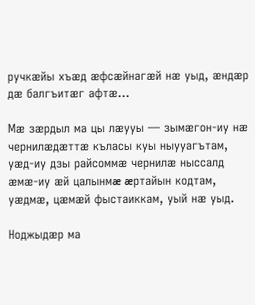ручкæйы хъæд æфсæйнагæй нæ уыд, æндæр дæ балгъитæг афтæ...

Мæ зæрдыл ма цы лæууы — зымæгон-иу нæ чернилæдæттæ къласы куы ныууагътам, уæд-иу дзы райсоммæ чернилæ ныссалд æмæ-иу æй цалынмæ æртайын кодтам, уæдмæ, цæмæй фыстаиккам, уый нæ уыд.

Ноджыдæр ма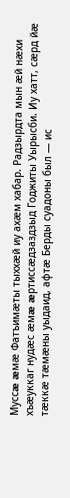Муссæ æмæ Фатъимæты тыххæй иу ахæм хабар. Радзырдта мын æй нæхи хъæуккаг нудæс æмæ æртиссæдзаздзыд Годжиты Уырысби. Иу хатт, сæрд йæ тæккæ тæмæны уыдаид, афтæ Берды суадоны был — ис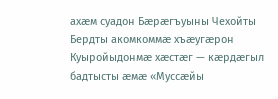ахæм суадон Бæрæгъуыны Чехойты Бердты акомкоммæ хъæугæрон Куыройыдонмæ хæстæг — кæрдæгыл бадтысты æмæ «Муссæйы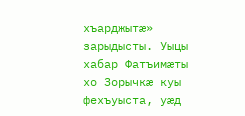хъарджытæ» зарыдысты. Уыцы хабар Фатъимæты хо Зорычкæ куы фехъуыста, уæд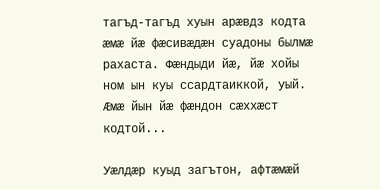тагъд-тагъд хуын арæвдз кодта æмæ йæ фæсивæдæн суадоны былмæ рахаста. Фæндыди йæ, йæ хойы ном ын куы ссардтаиккой, уый. Æмæ йын йæ фæндон сæххæст кодтой...

Уæлдæр куыд загътон, афтæмæй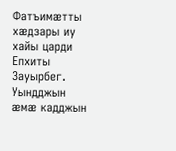Фатъимæтты хæдзары иу хайы царди Епхиты Зауырбег. Уындджын æмæ кадджын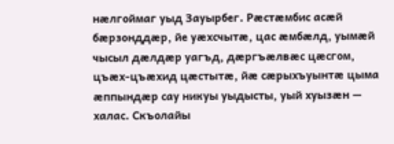нæлгоймаг уыд Зауырбег. Рæстæмбис асæй бæрзонддæр, йе уæхсчытæ, цас æмбæлд, уымæй чысыл дæлдæр уагъд, дæргъæлвæс цæсгом, цъæх-цъæхид цæстытæ, йæ сæрыхъуынтæ цыма æппындæр сау никуы уыдысты, уый хуызæн — халас. Скъолайы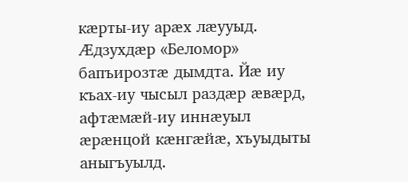кæрты-иу арæх лæууыд. Æдзухдæр «Беломор» бапъирозтæ дымдта. Йæ иу къах-иу чысыл раздæр æвæрд, афтæмæй-иу иннæуыл æрæнцой кæнгæйæ, хъуыдыты аныгъуылд.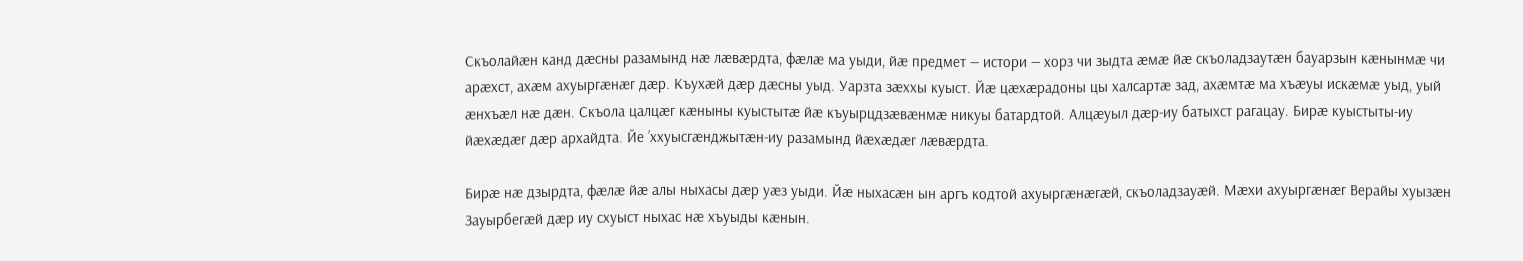Скъолайæн канд дæсны разамынд нæ лæвæрдта, фæлæ ма уыди, йæ предмет — истори — хорз чи зыдта æмæ йæ скъоладзаутæн бауарзын кæнынмæ чи арæхст, ахæм ахуыргæнæг дæр. Къухæй дæр дæсны уыд. Уарзта зæххы куыст. Йæ цæхæрадоны цы халсартæ зад, ахæмтæ ма хъæуы искæмæ уыд, уый æнхъæл нæ дæн. Скъола цалцæг кæныны куыстытæ йæ къуырцдзæвæнмæ никуы батардтой. Алцæуыл дæр-иу батыхст рагацау. Бирæ куыстыты-иу йæхæдæг дæр архайдта. Йе ’ххуысгæнджытæн-иу разамынд йæхæдæг лæвæрдта.

Бирæ нæ дзырдта, фæлæ йæ алы ныхасы дæр уæз уыди. Йæ ныхасæн ын аргъ кодтой ахуыргæнæгæй, скъоладзауæй. Мæхи ахуыргæнæг Верайы хуызæн Зауырбегæй дæр иу схуыст ныхас нæ хъуыды кæнын.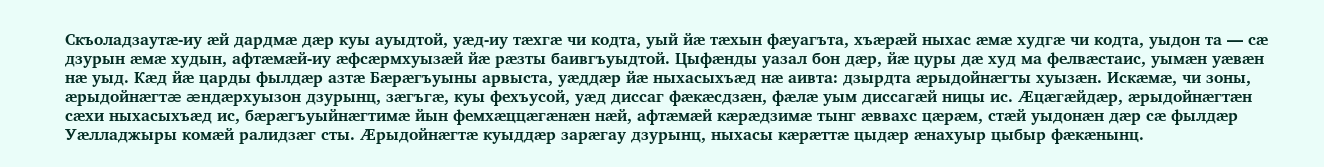Скъоладзаутæ-иу æй дардмæ дæр куы ауыдтой, уæд-иу тæхгæ чи кодта, уый йæ тæхын фæуагъта, хъæрæй ныхас æмæ худгæ чи кодта, уыдон та — сæ дзурын æмæ худын, афтæмæй-иу æфсæрмхуызæй йæ рæзты баивгъуыдтой. Цыфæнды уазал бон дæр, йæ цуры дæ худ ма фелвæстаис, уымæн уæвæн нæ уыд. Кæд йæ царды фылдæр азтæ Бæрæгъуыны арвыста, уæддæр йæ ныхасыхъæд нæ аивта: дзырдта æрыдойнæгты хуызæн. Искæмæ, чи зоны, æрыдойнæгтæ æндæрхуызон дзурынц, зæгъгæ, куы фехъусой, уæд диссаг фæкæсдзæн, фæлæ уым диссагæй ницы ис. Æцæгæйдæр, æрыдойнæгтæн сæхи ныхасыхъæд ис, бæрæгъуыйнæгтимæ йын фемхæццæгæнæн нæй, афтæмæй кæрæдзимæ тынг æввахс цæрæм, стæй уыдонæн дæр сæ фылдæр Уæлладжыры комæй ралидзæг сты. Æрыдойнæгтæ куыддæр зарæгау дзурынц, ныхасы кæрæттæ цыдæр æнахуыр цыбыр фæкæнынц.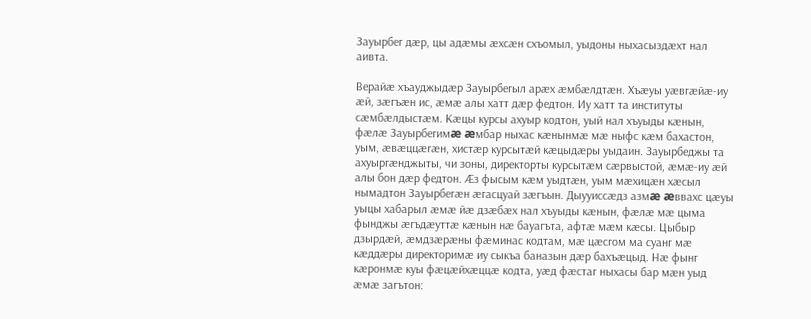Зауырбег дæр, цы адæмы æхсæн схъомыл, уыдоны ныхасыздæхт нал аивта.

Верайæ хъауджыдæр Зауырбегыл арæх æмбæлдтæн. Хъæуы уæвгæйæ-иу æй, зæгъæн ис, æмæ алы хатт дæр федтон. Иу хатт та институты сæмбæлдыстæм. Кæцы курсы ахуыр кодтон, уый нал хъуыды кæнын, фæлæ Зауырбегимæ æмбар ныхас кæнынмæ мæ ныфс кæм бахастон, уым, æвæццæгæн, хистæр курсытæй кæцыдæры уыдаин. Зауырбеджы та ахуыргæнджыты, чи зоны, директорты курсытæм сæрвыстой, æмæ-иу æй алы бон дæр федтон. Æз фысым кæм уыдтæн, уым мæхицæн хæсыл нымадтон Зауырбегæн æгасцуай зæгъын. Дыууиссæдз азмæ æввахс цæуы уыцы хабарыл æмæ йæ дзæбæх нал хъуыды кæнын, фæлæ мæ цыма фынджы æгъдæуттæ кæнын нæ бауагъта, афтæ мæм кæсы. Цыбыр дзырдæй, æмдзæрæны фæминас кодтам, мæ цæсгом ма суанг мæ кæддæры директоримæ иу сыкъа баназын дæр бахъæцыд. Нæ фынг кæронмæ куы фæцæйхæццæ кодта, уæд фæстаг ныхасы бар мæн уыд æмæ загътон: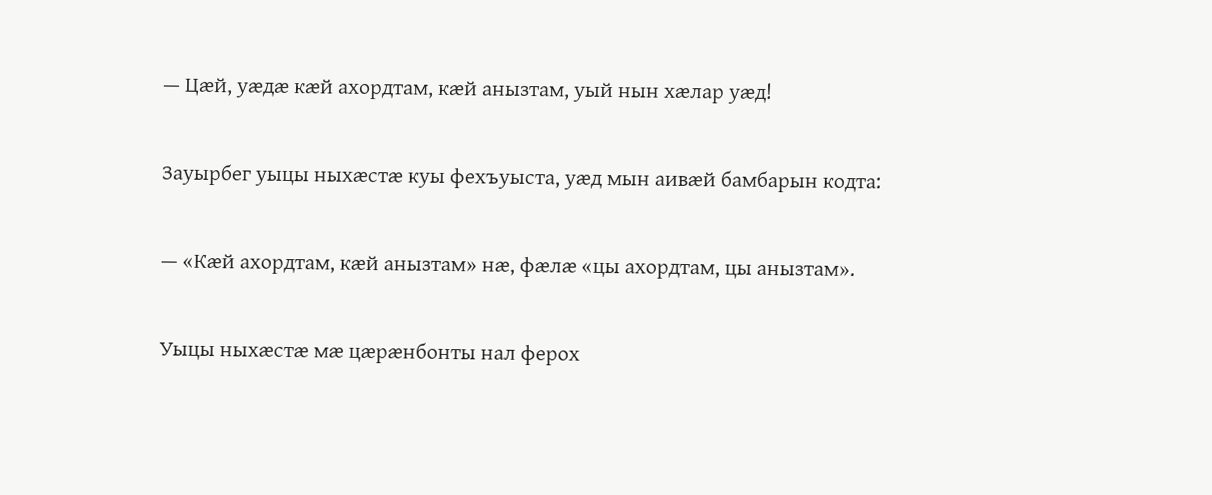— Цæй, уæдæ кæй ахордтам, кæй анызтам, уый нын хæлар уæд!

Зауырбег уыцы ныхæстæ куы фехъуыста, уæд мын аивæй бамбарын кодта:

— «Кæй ахордтам, кæй анызтам» нæ, фæлæ «цы ахордтам, цы анызтам».

Уыцы ныхæстæ мæ цæрæнбонты нал ферох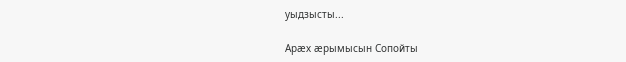уыдзысты...

Арæх æрымысын Сопойты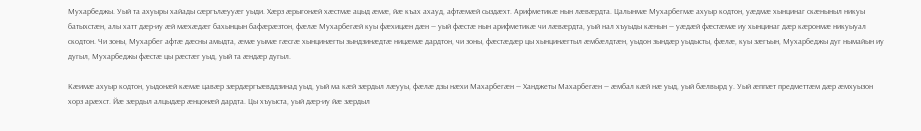Мухарбеджы. Уый та ахуыры хайады сæргълæууæг уыди. Хæрз æрыгонæй хæстмæ ацыд æмæ, йæ къах ахауд, афтæмæй сыздæхт. Арифметикæ нын лæвæрдта. Цалынмæ Мухарбегмæ ахуыр кодтон, уæдмæ хынцинаг скæныныл никуы батыхстæн, алы хатт дæр-иу æй мæхæдæг бахынцын бафæрæзтон, фæлæ Мухарбегæй куы фæхицæн дæн — уый фæстæ нын арифметикæ чи лæвæрдта, уый нал хъуыды кæнын — уæдæй фæстæмæ иу хынцинаг дæр кæронмæ никуыуал скодтон. Чи зоны, Мухарбег афтæ дæсны амыдта, æмæ уымæ гæсгæ хынцинæгты зындзинæдтæ ницæмæ дардтон, чи зоны, фæстæдæр цы хынцинæгтыл æмбæлдтæн, уыдон зындæр уыдысты, фæлæ, куы зæгъын, Мухарбеджы дуг нымайын иу дугыл, Мухарбеджы фæстæ цы рæстæг уыд, уый та æндæр дугыл.

Кæимæ ахуыр кодтон, уыдонæй кæмæ цавæр зæрдæргъæвддзинад уыд, уый ма кæй зæрдыл лæууы, фæлæ дзы нæхи Махарбегæн — Ханджеты Махарбегæн — æмбал кæй нæ уыд, уый бæлвырд у. Уый æппæт предметтæм дæр æмхуызон хорз арæхст. Йæ зæрдыл алцыдæр æнцонæй дардта. Цы хъуыста, уый дæр-иу йæ зæрдыл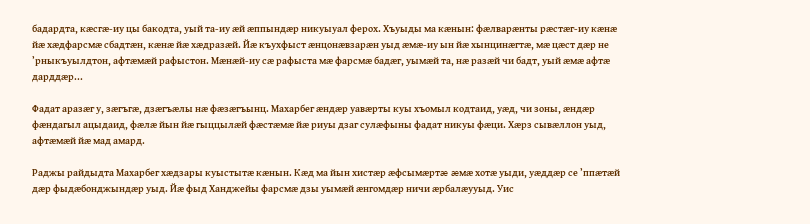бадардта, кæсгæ-иу цы бакодта, уый та-иу æй æппындæр никуыуал ферох. Хъуыды ма кæнын: фæлварæнты рæстæг-иу кæнæ йæ хæдфарсмæ сбадтæн, кæнæ йæ хæдразæй. Йæ къухфыст æнцонæвзарæн уыд æмæ-иу ын йæ хынцинæгтæ, мæ цæст дæр не ’рныкъуылдтон, афтæмæй рафыстон. Мæнæй-иу сæ рафыста мæ фарсмæ бадæг, уымæй та, нæ разæй чи бадт, уый æмæ афтæ дарддæр...

Фадат аразæг у, зæгъгæ, дзæгъæлы нæ фæзæгъынц. Махарбег æндæр уавæрты куы хъомыл кодтаид, уæд, чи зоны, æндæр фæндагыл ацыдаид, фæлæ йын йæ гыццылæй фæстæмæ йæ риуы дзаг сулæфыны фадат никуы фæци. Хæрз сывæллон уыд, афтæмæй йæ мад амард.

Раджы райдыдта Махарбег хæдзары куыстытæ кæнын. Кæд ма йын хистæр æфсымæртæ æмæ хотæ уыди, уæддæр се ’ппæтæй дæр фыдæбонджындæр уыд. Йæ фыд Ханджейы фарсмæ дзы уымæй æнгомдæр ничи æрбалæууыд. Уис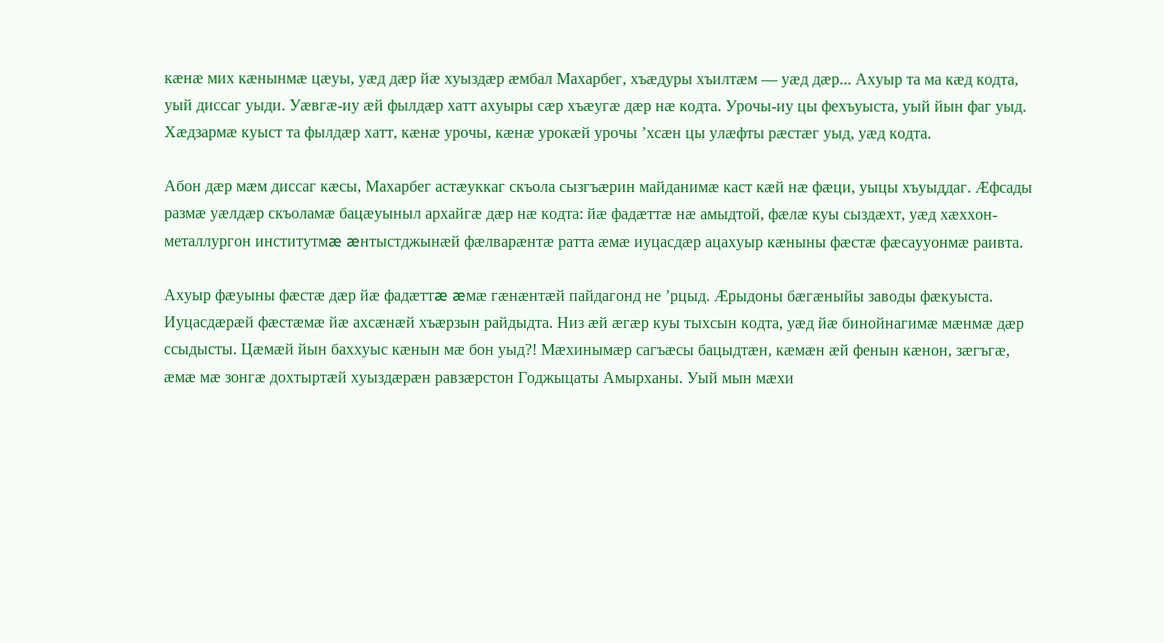кæнæ мих кæнынмæ цæуы, уæд дæр йæ хуыздæр æмбал Махарбег, хъæдуры хъилтæм — уæд дæр... Ахуыр та ма кæд кодта, уый диссаг уыди. Уæвгæ-иу æй фылдæр хатт ахуыры сæр хъæугæ дæр нæ кодта. Урочы-иу цы фехъуыста, уый йын фаг уыд. Хæдзармæ куыст та фылдæр хатт, кæнæ урочы, кæнæ урокæй урочы ’хсæн цы улæфты рæстæг уыд, уæд кодта.

Абон дæр мæм диссаг кæсы, Махарбег астæуккаг скъола сызгъæрин майданимæ каст кæй нæ фæци, уыцы хъуыддаг. Æфсады размæ уæлдæр скъоламæ бацæуыныл архайгæ дæр нæ кодта: йæ фадæттæ нæ амыдтой, фæлæ куы сыздæхт, уæд хæххон-металлургон институтмæ æнтыстджынæй фæлварæнтæ ратта æмæ иуцасдæр ацахуыр кæныны фæстæ фæсаууонмæ раивта.

Ахуыр фæуыны фæстæ дæр йæ фадæттæ æмæ гæнæнтæй пайдагонд не ’рцыд. Æрыдоны бæгæныйы заводы фæкуыста. Иуцасдæрæй фæстæмæ йæ ахсæнæй хъæрзын райдыдта. Низ æй æгæр куы тыхсын кодта, уæд йæ бинойнагимæ мæнмæ дæр ссыдысты. Цæмæй йын баххуыс кæнын мæ бон уыд?! Мæхинымæр сагъæсы бацыдтæн, кæмæн æй фенын кæнон, зæгъгæ, æмæ мæ зонгæ дохтыртæй хуыздæрæн равзæрстон Годжыцаты Амырханы. Уый мын мæхи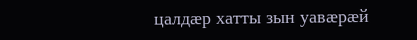цалдæр хатты зын уавæрæй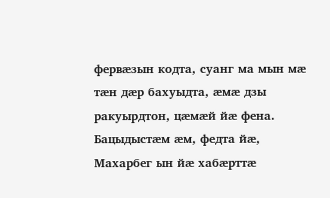фервæзын кодта, суанг ма мын мæ тæн дæр бахуыдта, æмæ дзы ракуырдтон, цæмæй йæ фена. Бацыдыстæм æм, федта йæ, Махарбег ын йæ хабæрттæ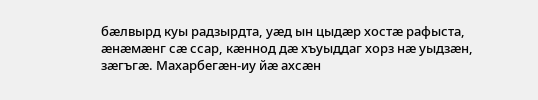бæлвырд куы радзырдта, уæд ын цыдæр хостæ рафыста, æнæмæнг сæ ссар, кæннод дæ хъуыддаг хорз нæ уыдзæн, зæгъгæ. Махарбегæн-иу йæ ахсæн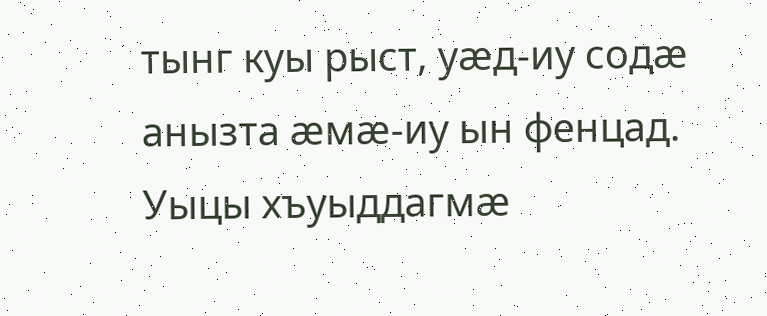тынг куы рыст, уæд-иу содæ анызта æмæ-иу ын фенцад. Уыцы хъуыддагмæ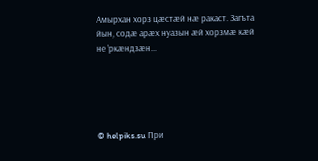Амырхан хорз цæстæй нæ ракаст. Загъта йын, содæ арæх нуазын æй хорзмæ кæй не ’ркæндзæн...





© helpiks.su При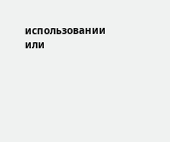использовании или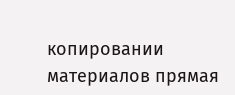копировании материалов прямая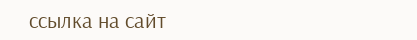ссылка на сайт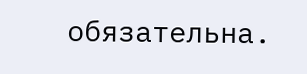обязательна.